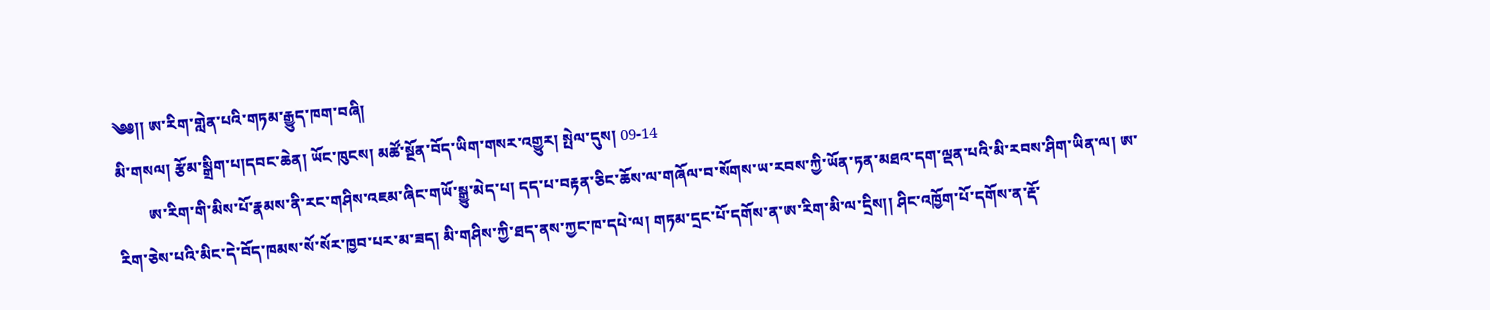༄༅།། ཨ་རིག་གླེན་པའི་གཏམ་རྒྱུད་ཁག་བཞི།
མི་གསལ། རྩོམ་སྒྲིག་པ།དབང་ཆེན། ཡོང་ཁུངས། མཚོ་སྔོན་བོད་ཡིག་གསར་འགྱུར། སྤེལ་དུས། 09-14
        ཨ་རིག་གི་མིས་པོ་རྣམས་ནི་རང་གཤིས་འཇམ་ཞིང་གཡོ་སྒྱུ་མེད་པ། དད་པ་བརྟན་ཅིང་ཆོས་ལ་གཞོལ་བ་སོགས་ཡ་རབས་ཀྱི་ཡོན་ཏན་མཐའ་དག་ལྡན་པའི་མི་རབས་ཤིག་ཡིན་ལ། ཨ་རིག་ཅེས་པའི་མིང་དེ་བོད་ཁམས་སོ་སོར་ཁྱབ་པར་མ་ཟད། མི་གཤིས་ཀྱི་ཐད་ནས་ཀྱང་ཁ་དཔེ་ལ། གཏམ་དྲང་པོ་དགོས་ན་ཨ་རིག་མི་ལ་དྲིས།། ཤིང་འཁྱོག་པོ་དགོས་ན་རྡོ་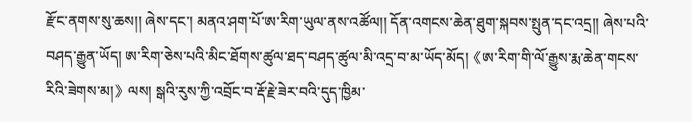རྫོང་ནགས་སུ་ཆས།། ཞེས་དང་། མནའ་ཤག་པོ་ཨ་རིག་ཡུལ་ནས་འཚོལ།། དོན་འགངས་ཆེན་ཐུག་སྐབས་སྤུན་དང་འདྲ།། ཞེས་པའི་བཤད་རྒྱུན་ཡོད། ཨ་རིག་ཅེས་པའི་མིང་ཐོགས་ཚུལ་ཐད་བཤད་ཚུལ་མི་འདྲ་བ་མ་ཡོད་མོད།《ཨ་རིག་གི་ལོ་རྒྱུས་རྨ་ཆེན་གངས་རིའི་ཟེགས་མ།》ལས། སྒའི་རུས་ཀྱི་འབྲོང་བ་རྡོ་རྗེ་ཟེར་བའི་དུད་ཁྱིམ་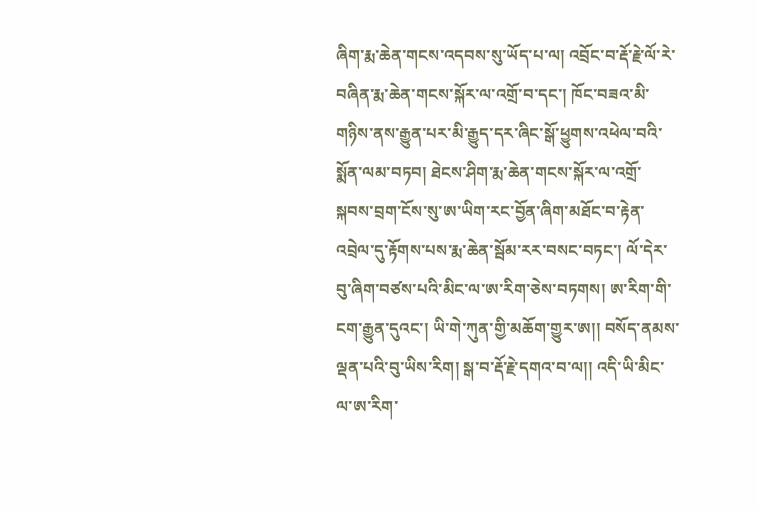ཞིག་རྨ་ཆེན་གངས་འདབས་སུ་ཡོད་པ་ལ། འབྲོང་བ་རྡོ་རྗེ་ལོ་རེ་བཞིན་རྨ་ཆེན་གངས་སྐོར་ལ་འགྲོ་བ་དང་། ཁོང་བཟའ་མི་གཉིས་ནས་རྒྱུན་པར་མི་རྒྱུད་དར་ཞིང་སྒོ་ཕྱུགས་འཕེལ་བའི་སྨོན་ལམ་བཏབ། ཐེངས་ཤིག་རྨ་ཆེན་གངས་སྐོར་ལ་འགྲོ་སྐབས་བྲག་ངོས་སུ་ཨ་ཡིག་རང་བྱོན་ཞིག་མཐོང་བ་རྟེན་འབྲེལ་དུ་རྟོགས་པས་རྨ་ཆེན་སྦོམ་རར་བསང་བཏང་། ལོ་དེར་བུ་ཞིག་བཙས་པའི་མིང་ལ་ཨ་རིག་ཅེས་བཏགས། ཨ་རིག་གི་ངག་རྒྱུན་དུའང་། ཡི་གེ་ཀུན་གྱི་མཆོག་གྱུར་ཨ།། བསོད་ནམས་ལྡན་པའི་བུ་ཡིས་རིག། སྒ་བ་རྡོ་རྗེ་དགའ་བ་ལ།། འདི་ཡི་མིང་ལ་ཨ་རིག་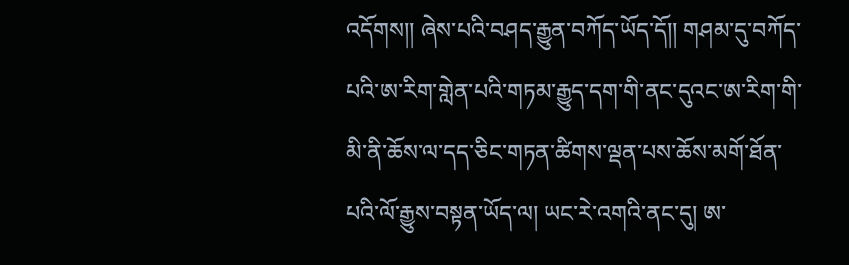འདོགས།། ཞེས་པའི་བཤད་རྒྱུན་བཀོད་ཡོད་དོ།། གཤམ་དུ་བཀོད་པའི་ཨ་རིག་གླེན་པའི་གཏམ་རྒྱུད་དག་གི་ནང་དུའང་ཨ་རིག་གི་མི་ནི་ཆོས་ལ་དད་ཅིང་གཏན་ཚིགས་ལྡན་པས་ཆོས་མགོ་ཐོན་པའི་ལོ་རྒྱུས་བསྟན་ཡོད་ལ། ཡང་རེ་འགའི་ནང་དུ། ཨ་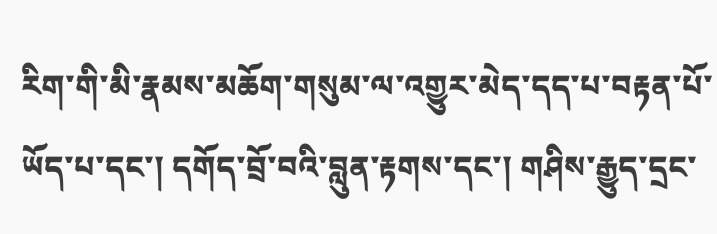རིག་གི་མི་རྣམས་མཆོག་གསུམ་ལ་འགྱུར་མེད་དད་པ་བརྟན་པོ་ཡོད་པ་དང་། དགོད་བྲོ་བའི་བླུན་རྟགས་དང་། གཤིས་རྒྱུད་དྲང་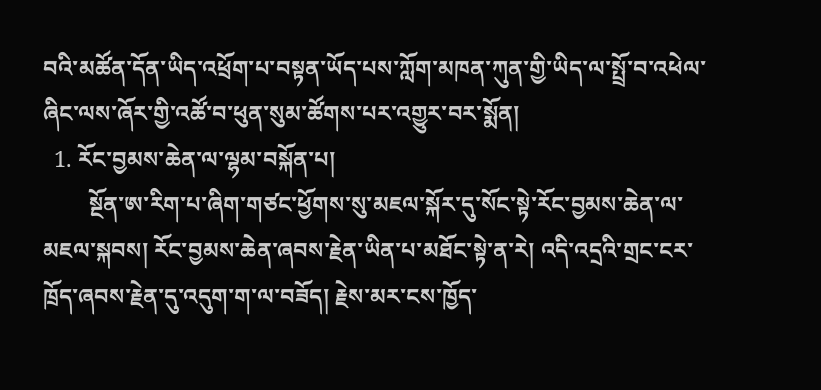བའི་མཚོན་དོན་ཡིད་འཕྲོག་པ་བསྟན་ཡོད་པས་ཀློག་མཁན་ཀུན་གྱི་ཡིད་ལ་སྤྲོ་བ་འཕེལ་ཞིང་ལས་ཞོར་གྱི་འཚོ་བ་ཕུན་སུམ་ཚོགས་པར་འགྱུར་བར་སྨོན།
  1. རོང་བྱམས་ཆེན་ལ་ལྷམ་བསྐོན་པ།
        སྔོན་ཨ་རིག་པ་ཞིག་གཙང་ཕྱོགས་སུ་མཇལ་སྐོར་དུ་སོང་སྟེ་རོང་བྱམས་ཆེན་ལ་མཇལ་སྐབས། རོང་བྱམས་ཆེན་ཞབས་རྗེན་ཡིན་པ་མཐོང་སྟེ་ན་རེ། འདི་འདྲའི་གྲང་ངར་ཁྲོད་ཞབས་རྗེན་དུ་འདུག་ག་ལ་བཟོད། རྗེས་མར་ངས་ཁྱོད་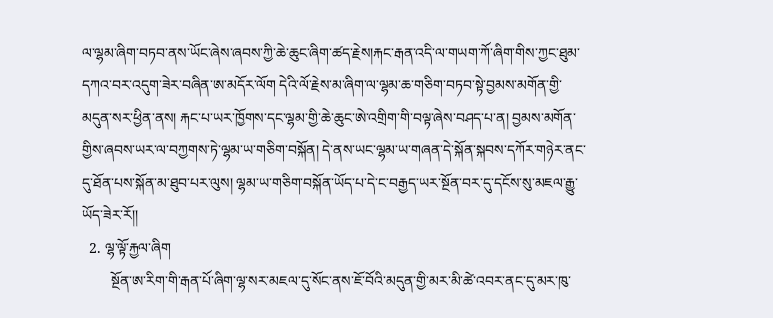ལ་ལྷམ་ཞིག་བཏབ་ནས་ཡོང་ཞེས་ཞབས་ཀྱི་ཆེ་ཆུང་ཞིག་ཚད་རྗེས།རྐང་རྒན་འདི་ལ་གཡག་ཀོ་ཞིག་གིས་ཀྱང་ཐུམ་དཀའ་བར་འདུག་ཟེར་བཞིན་ཨ་མདོར་ལོག དེའི་ལོ་རྗེས་མ་ཞིག་ལ་ལྷམ་ཆ་གཅིག་བཏབ་སྟེ་བྱམས་མགོན་གྱི་མདུན་སར་ཕྱིན་ནས། རྐང་པ་ཡར་ཁྱོགས་དང་ལྷམ་གྱི་ཆེ་ཆུང་ཨེ་འགྲིག་གི་བལྟ་ཞེས་བཤད་པ་ན། བྱམས་མགོན་གྱིས་ཞབས་ཡར་ལ་བཀྱགས་ཏེ་ལྷམ་ཡ་གཅིག་བསྐོན། དེ་ནས་ཡང་ལྷམ་ཡ་གཞན་དེ་སྐོན་སྐབས་དཀོར་གཉེར་ནང་དུ་ཐོན་པས་སྐོན་མ་ཐུབ་པར་ལུས། ལྷམ་ཡ་གཅིག་བསྐོན་ཡོད་པ་དེ་ང་བརྒྱད་ཡར་སྔོན་བར་དུ་དངོས་སུ་མཇལ་རྒྱུ་ཡོད་ཟེར་རོ།།
  2. ལྷ་ལྟོ་རྐྱལ་ཞིག
        སྔོན་ཨ་རིག་གི་རྒན་པོ་ཞིག་ལྷ་སར་མཇལ་དུ་སོང་ནས་ཇོ་བོའི་མདུན་གྱི་མར་མི་ཚེ་འབར་ནང་དུ་མར་ཁུ་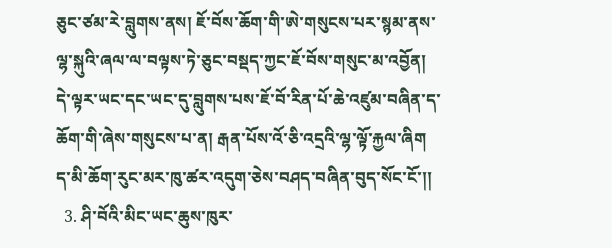ཅུང་ཙམ་རེ་བླུགས་ནས། ཇོ་བོས་ཆོག་གི་ཨེ་གསུངས་པར་སྙམ་ནས་ལྷ་སྐུའི་ཞལ་ལ་བལྟས་ཏེ་ཅུང་བསྡད་ཀྱང་ཇོ་བོས་གསུང་མ་འབྱོན། དེ་ལྟར་ཡང་དང་ཡང་དུ་བླུགས་པས་ཇོ་བོ་རིན་པོ་ཆེ་འཛུམ་བཞིན་ད་ཆོག་གི་ཞེས་གསུངས་པ་ན། རྒན་པོས་འོ་ཅི་འདྲའི་ལྷ་ལྟོ་རྐྱལ་ཞིག ད་མི་ཆོག་རུང་མར་ཁུ་ཚར་འདུག་ཅེས་བཤད་བཞིན་བུད་སོང་ངོ་།།
  3. ཤི་བོའི་མིང་ཡང་ཆུས་ཁུར་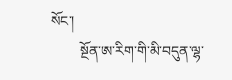སོང་།
        སྔོན་ཨ་རིག་གི་མི་བདུན་ལྷ་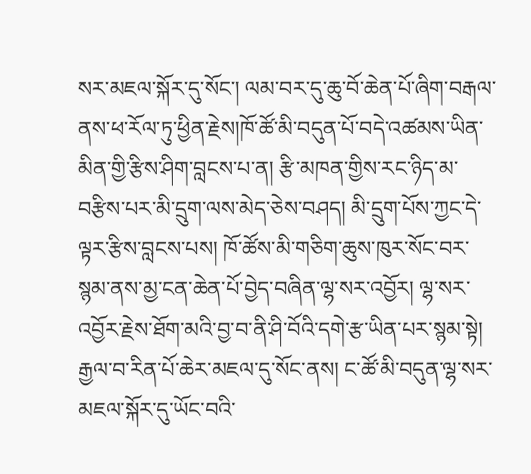སར་མཇལ་སྐོར་དུ་སོང་། ལམ་བར་དུ་ཆུ་བོ་ཆེན་པོ་ཞིག་བརྒལ་ནས་ཕ་རོལ་ཏུ་ཕྱིན་རྗེས།ཁོ་ཚོ་མི་བདུན་པོ་བདེ་འཚམས་ཡིན་མིན་གྱི་རྩིས་ཤིག་བླངས་པ་ན། རྩི་མཁན་གྱིས་རང་ཉིད་མ་བརྩིས་པར་མི་དྲུག་ལས་མེད་ཅེས་བཤད། མི་དྲུག་པོས་ཀྱང་དེ་ལྟར་རྩིས་བླངས་པས། ཁོ་ཚོས་མི་གཅིག་ཆུས་ཁུར་སོང་བར་སྙམ་ནས་མྱ་ངན་ཆེན་པོ་བྱེད་བཞིན་ལྷ་སར་འབྱོར། ལྷ་སར་འབྱོར་རྗེས་ཐོག་མའི་བྱ་བ་ནི་ཤི་བོའི་དགེ་རྩ་ཡིན་པར་སྙམ་སྟེ། རྒྱལ་བ་རིན་པོ་ཆེར་མཇལ་དུ་སོང་ནས། ང་ཚོ་མི་བདུན་ལྷ་སར་མཇལ་སྐོར་དུ་ཡོང་བའི་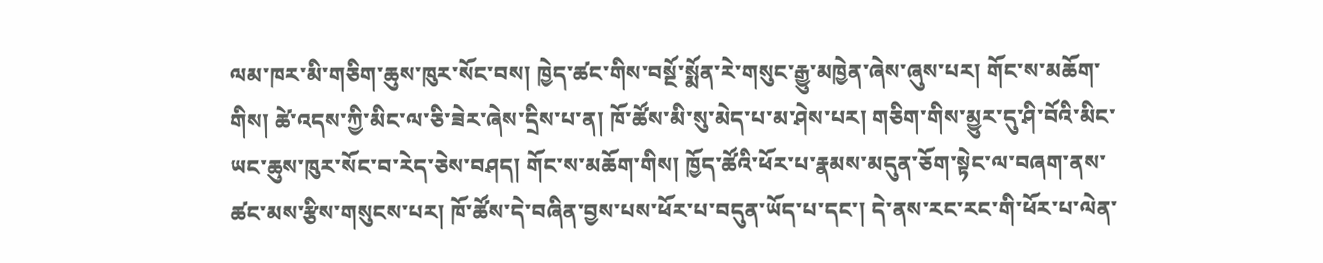ལམ་ཁར་མི་གཅིག་ཆུས་ཁུར་སོང་བས། ཁྱེད་ཚང་གིས་བསྔོ་སྨོན་རེ་གསུང་རྒྱུ་མཁྱེན་ཞེས་ཞུས་པར། གོང་ས་མཆོག་གིས། ཚེ་འདས་ཀྱི་མིང་ལ་ཅི་ཟེར་ཞེས་དྲིས་པ་ན། ཁོ་ཚོས་མི་སུ་མེད་པ་མ་ཤེས་པར། གཅིག་གིས་མྱུར་དུ་ཤི་བོའི་མིང་ཡང་ཆུས་ཁུར་སོང་བ་རེད་ཅེས་བཤད། གོང་ས་མཆོག་གིས། ཁྱོད་ཚོའི་ཕོར་པ་རྣམས་མདུན་ཅོག་སྟེང་ལ་བཞག་ནས་ཚང་མས་རྩིས་གསུངས་པར། ཁོ་ཚོས་དེ་བཞིན་བྱས་པས་ཕོར་པ་བདུན་ཡོད་པ་དང་། དེ་ནས་རང་རང་གི་ཕོར་པ་ལེན་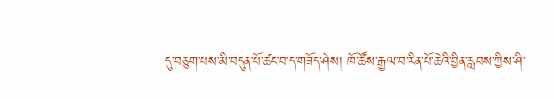དུ་བཅུག་པས་མི་བདུན་པོ་ཚང་བ་ད་གཟོད་ཤེས། ཁོ་ཚོས་རྒྱལ་བ་རིན་པོ་ཆེའི་བྱིན་རླབས་ཀྱིས་ཤི་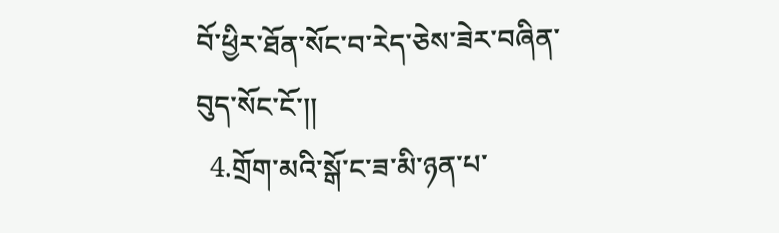བོ་ཕྱིར་ཐོན་སོང་བ་རེད་ཅེས་ཟེར་བཞིན་བུད་སོང་ངོ་།།
  4.གྲོག་མའི་སྒོ་ང་ཟ་མི་ཉན་པ་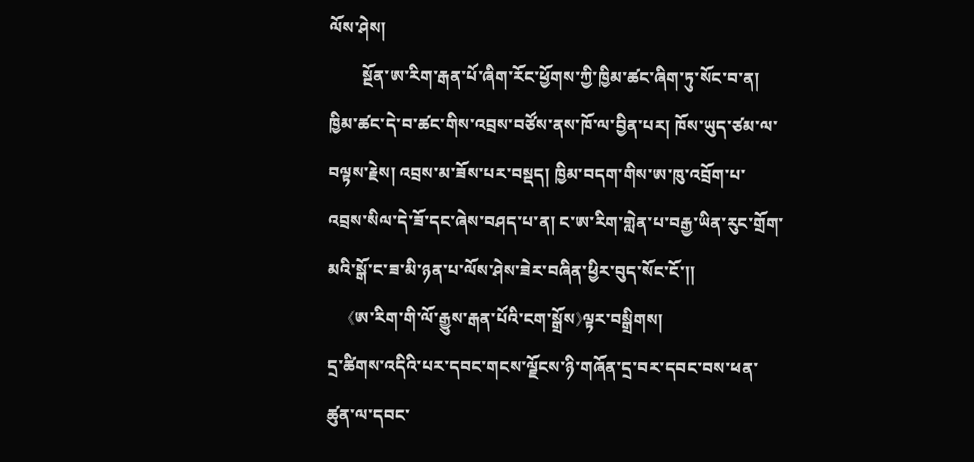ལོས་ཤེས།
        སྔོན་ཨ་རིག་རྒན་པོ་ཞིག་རོང་ཕྱོགས་ཀྱི་ཁྱིམ་ཚང་ཞིག་ཏུ་སོང་བ་ན། ཁྱིམ་ཚང་དེ་བ་ཚང་གིས་འབྲས་བཙོས་ནས་ཁོ་ལ་བྱིན་པར། ཁོས་ཡུད་ཙམ་ལ་བལྟས་རྗེས། འབྲས་མ་ཟོས་པར་བསྡད། ཁྱིམ་བདག་གིས་ཨ་ཁུ་འབྲོག་པ་འབྲས་སིལ་དེ་ཟོ་དང་ཞེས་བཤད་པ་ན། ང་ཨ་རིག་གླེན་པ་བརྒྱ་ཡིན་རུང་གྲོག་མའི་སྒོ་ང་ཟ་མི་ཉན་པ་ལོས་ཤེས་ཟེར་བཞིན་ཕྱིར་བུད་སོང་ངོ་།།
     《ཨ་རིག་གི་ལོ་རྒྱུས་རྒན་པོའི་ངག་སྒྲོས》ལྟར་བསྒྲིགས།
དྲ་ཚིགས་འདིའི་པར་དབང་གངས་ལྗོངས་ཉི་གཞོན་དྲ་བར་དབང་བས་ཕན་ཚུན་ལ་དབང་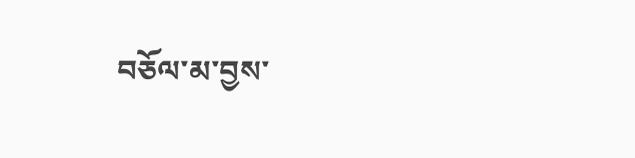བཅོལ་མ་བྱས་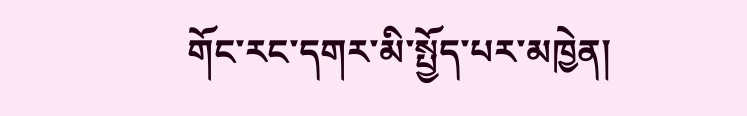གོང་རང་དགར་མི་སྤྱོད་པར་མཁྱེན།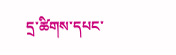དྲ་ཚིགས་དཔང་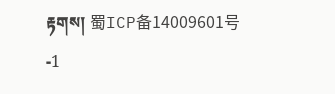རྟགས། 蜀ICP备14009601号-1